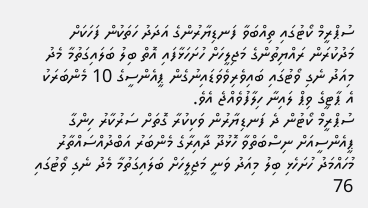ސުޕްރީމް ކޯޓުގައި ތިއްބަވާ ފަނޑިޔާރުންގެ އަދަދު ހަތަކުން ފަހަކަށް މަދުކުރަން ރައްޔިތުންގެ މަޖިލީހަށް ހުށަހަޅާފައި އޮތް ބިލު ބަލައިގަތުމާ މެދު މިއަދު ނެގި ވޯޓުގައި ބައިވެރިވެވަޑައިނުގެން ޕީއެންސީގެ 10 މެންބަރަކު އެ ޕާޓީގެ ވިޕް ލައިނާ ހިލާފުވެއްޖެ އެވެ.
ސުޕްރީމް ކޯޓުން ދެ ފަނޑިޔާރުން ވަކިކުރާ ގޮތަށް ސަރުކާރު ހިންގާ ޕީއެންސީއަށް ނިސްބަތްވާ ހޮޅުދޫ ދާއިރާގެ މެންބަރު އަބްދުއްސައްތާރު މުހައްމަދު ހުށަހެޅި ބިލު މިއަދު ވަނީ މަޖިލީހަށް ބަލައިގަތުމާ މެދު ނެގި ވޯޓުގައި 76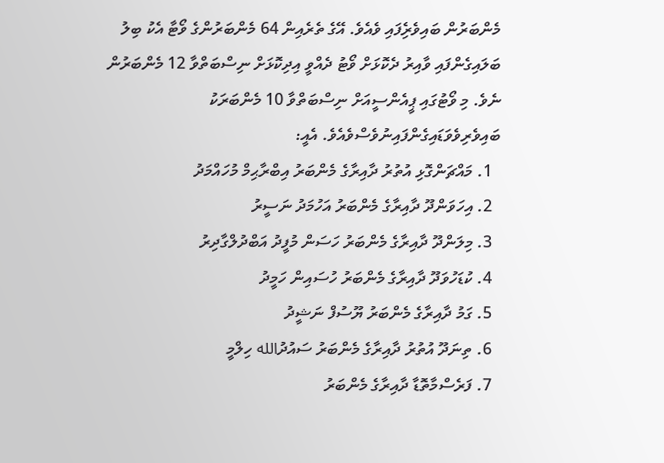މެންބަރުން ބައިވެރިެފައި ވެއެވެ. އޭގެ ތެރެއިން 64 މެންބަރުންގެ ވޯޓާ އެކު ބިލު ބަލައިގެންފައި ވާއިރު ދެކޮޅަށް ވޯޓު ދެއްވީ އިދިކޮޅަށް ނިސްބަތްވާ 12 މެންބަރުން ނެވެ. މި ވޯޓުގައި ޕީއެންސީއަށް ނިސްބަތްވާ 10 މެންބަރަކު ބައިވެރިވެވަޑައިގެންފައިނުވެސްވެއެވެ. އެއީ:
  1. މައްޗަންގޮޅި އުތުރު ދާއިރާގެ މެންބަރު އިބްރާޙިމް މުހައްމަދު
  2. އިހަވަންދޫ ދާއިރާގެ މެންބަރު އަހުމަދު ނަސީރު
  3. މިލަންދޫ ދާއިރާގެ މެންބަރު ހަސަން މުފީދު އަބްދުލްގާދިރު
  4. ކުޑަހުވަދޫ ދާއިރާގެ މެންބަރު ހުސައިން ހަމީދު
  5. ގަމު ދާއިރާގެ މެންބަރު ޔޫސުފް ނަޝީދު
  6. ތިނަދޫ އުތުރު ދާއިރާގެ މެންބަރު ސައުދުالله ހިލްމީ
  7. ފަރެސްމާތޮޑާ ދާއިރާގެ މެންބަރު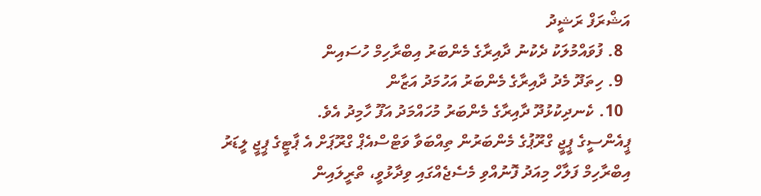އަޝްރަފް ރަޝީދު
  8. ފުވައްމުލަކު ދެކުނު ދާއިރާގެ މެންބަރު އިބްރާހިމް ހުސައިން
  9. ހިތަދޫ މެދު ދާއިރާގެ މެންބަރު އަހުމަދު އަޒާން
  10. ކެނދިކުޅުދޫ ދާއިރާގެ މެންބަރު މުހައްމަދު އަފޫ ހާމިދު އެވެ.
ޕީއެންސީގެ ޕީޖީ ގްރޫޕުގެ މެންބަރުން ތިއްބަވާ ވަޓްސްއެޕް ގްރޫޕަށް އެ ޕާޓީގެ ޕީޖީ ލީޑަރު އިބްރާހިމް ފަލާހް މިއަދު ފޮނުއްވި މެސެޖެއްގައި ވިދާޅުވީ، ތްރީލައިން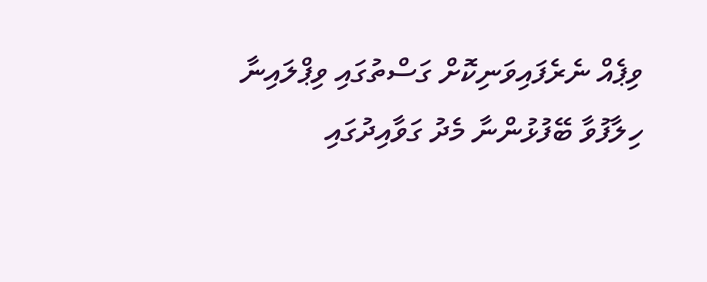ވިޕެއް ނެރެފައިވަނިކޮށް ގަސްތުގައި ވިޕްލައިނާ ހިލާފުވާ ބޭފުޅުންނާ މެދު ގަވާއިދުގައި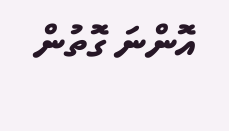އޮންނަ ގޮތުން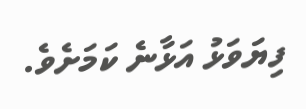ފިޔަވަޅު އަޅާނެ ކަމަށެވެ.